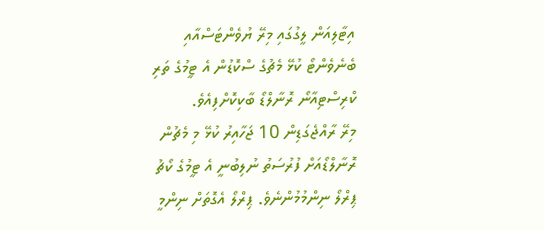އިޓާލިއަން ލީގުގައި މިރޭ ޔުވެންޓަސްއާއި ބެނެވެންޓޯ ކުޅޭ މެޗުގެ ސްކޮޑުން އެ ޓީމުގެ ތަރި ކްރިސްޓިއާނޯ ރޮނާލްޑޯ ބާކިކޮށްފިއެވެ.
މިރޭ ރާއްޖެގަޑިން 10 ޖަހާއިރު ކުޅޭ މި މެޗުން ރޮނާލްޑޯއަށް ފުރުސަތު ނުލިބުނީ އެ ޓީމުގެ ކޯޗު ޕިރްލޯ ނިންމުމުންނެވެ. ޕިރްލޯ އެގޮތަށް ނިންމީ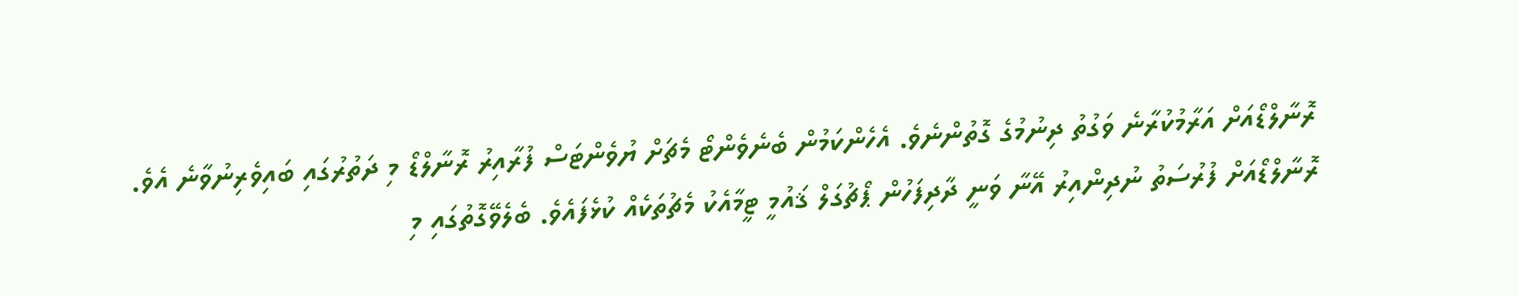ރޮނާލްޑޯއަށް އަރާމުކުރާނެ ވަގުތު ދިނުމުގެ ގޮތުންނެވެ. އެހެންކަމުން ބެނެވެންޓޯ މެޗަށް ޔުވެންޓަސް ފުރާއިރު ރޮނާލްޑޯ މި ދަތުރުގައި ބައިވެރިނުވާނެ އެވެ.
ރޮނާލްޑޯއަށް ފުރުސަތު ނުދިންއިރު އޭނާ ވަނީ ދާދިފަހުން ޕޯޗުގަލް ޤައުމީ ޓީމާއެކު މެޗުތަކެއް ކުޅެފައެވެ. ބެލެވޭގޮތުގައި މި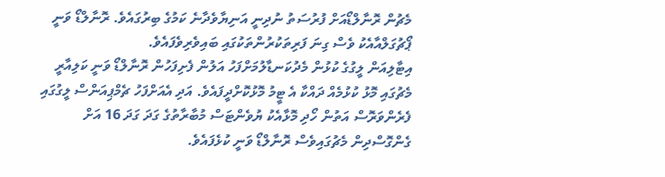މެޗުން ރޮނާލްޑޯއަށް ފުރުސަތު ނުދިނީ އަނިޔާވެދާނެ ކަމުގެ ބިރުގައެވެ. ރޮނާލްޑޯ ވަނީ ޕޯޗުގަލްއާއެކު ވެސް ގިނަ ފަރިތަކުރުންތަކުގައި ބައިވެރިވެފައެވެ.
އިޓާލިއަން ލީގުގެ ކުޅުން މެދުކަނޑާލުމަށްފަހު އަލުން ފެށިފަހުން ރޮނާލްޑޯ ވަނީ ކަލިއާރީ މެޗުގައި މޮޅު ކުޅުމެއް ދައްކާ އެ ޓީމު މޮޅުކޮށްދީފައެވެ. އަދި އެއަށްފަހު ޗެމްޕިއަންސް ލީގުގައި ފެރެންވަރޮސް އަތުން ހޯދި މޮޅާއެކު ޔުވެންޓަސް މުބާރާތުގެ ގަދަ ގަދަ 16 އަށް ގެންގޮސްދިން މެޗުގައިވެސް ރޮނާލްޑޯ ވަނީ ކުޅެފައެވެ.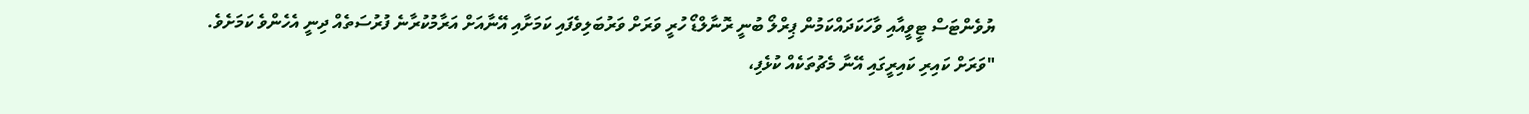ޔުވެންޓަސް ޓީވީއާއި ވާހަކަދައްކަމުން ޕިރްލޯ ބުނީ ރޮނާލްޑޯ ހުރީ ވަރަށް ވަރުބަލިވެފައި ކަމަށާއި އޭނާއަށް އަރާމުކުރާނެ ފުރުސަތެއް ދިނީ އެހެންވެ ކަމަށެވެ.
"ވަރަށް ކައިރި ކައިރީގައި އޭނާ މެޗުތަކެއް ކުޅެފި،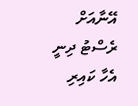އޭނާއަށް ރެސްޓު ދިނީ އެހާ ކައިރި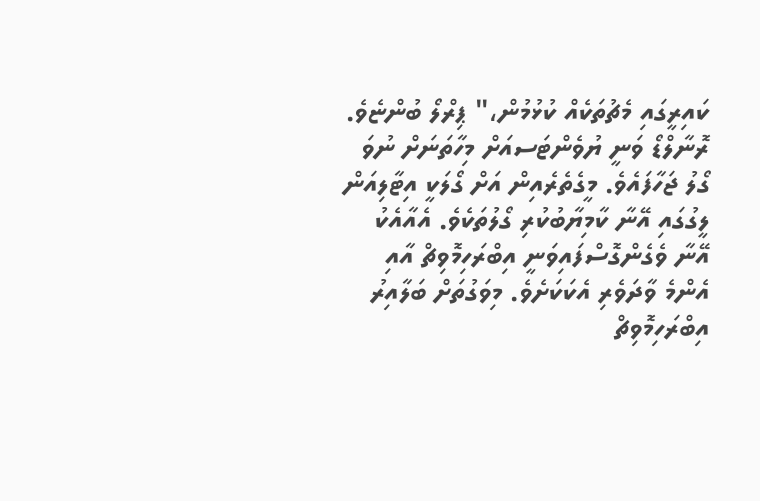ކައިރީގައި މެޗުތަކެއް ކުޅުމުން،" ޕިރްލޯ ބުންޏެވެ.
ރޮނާލްޑޯ ވަނީ ޔުވެންޓަސއަށް މިހާތަނަށް ނުވަ ގޯލު ޖަހާފައެވެ. މީގެތެރެއިން އަށް ގޯލަކީ އިޓާލިއަން ލީގުގައި އޭނާ ކާމިޔާބުކުރި ގޯލުތަކެވެ. އެއާއެކު އޭނާ ވެގެންގޮސްފައިވަނީ އިބްރަހިމޮވިޗް އާއި އެންމެ ވާދަވެރި އެކަކަށެވެ. މިވަގުތަށް ބަލާއިރު އިބްރަހިމޮވިޗް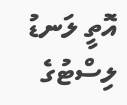އޮތީ ލަނޑު ލިސްޓުގެ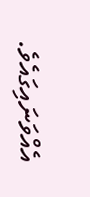އެއްވަނައިގައެވެ.